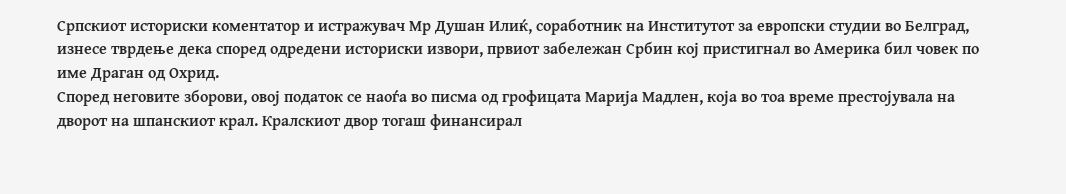Српскиот историски коментатор и истражувач Мр Душан Илиќ, соработник на Институтот за европски студии во Белград, изнесе тврдење дека според одредени историски извори, првиот забележан Србин кој пристигнал во Америка бил човек по име Драган од Охрид.
Според неговите зборови, овој податок се наоѓа во писма од грофицата Марија Мадлен, која во тоа време престојувала на дворот на шпанскиот крал. Кралскиот двор тогаш финансирал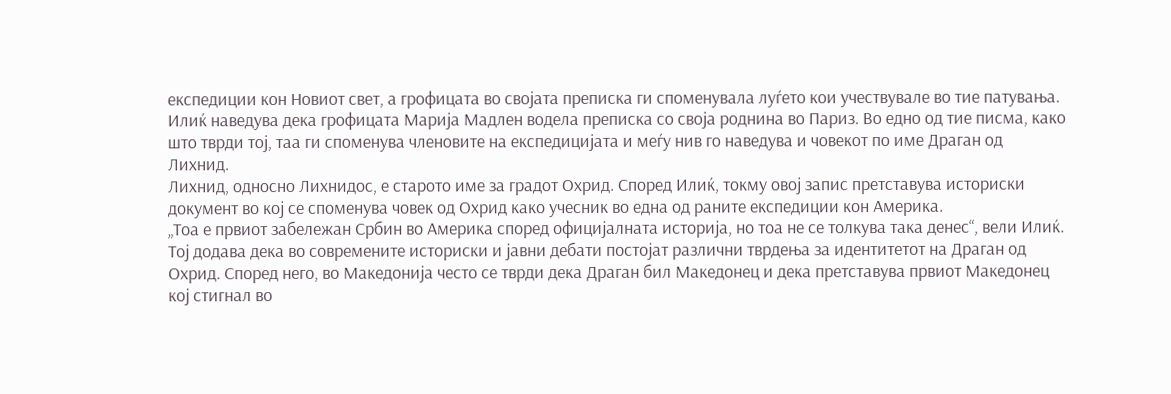експедиции кон Новиот свет, а грофицата во својата преписка ги споменувала луѓето кои учествувале во тие патувања.
Илиќ наведува дека грофицата Марија Мадлен водела преписка со своја роднина во Париз. Во едно од тие писма, како што тврди тој, таа ги споменува членовите на експедицијата и меѓу нив го наведува и човекот по име Драган од Лихнид.
Лихнид, односно Лихнидос, е старото име за градот Охрид. Според Илиќ, токму овој запис претставува историски документ во кој се споменува човек од Охрид како учесник во една од раните експедиции кон Америка.
„Тоа е првиот забележан Србин во Америка според официјалната историја, но тоа не се толкува така денес“, вели Илиќ.
Тој додава дека во современите историски и јавни дебати постојат различни тврдења за идентитетот на Драган од Охрид. Според него, во Македонија често се тврди дека Драган бил Македонец и дека претставува првиот Македонец кој стигнал во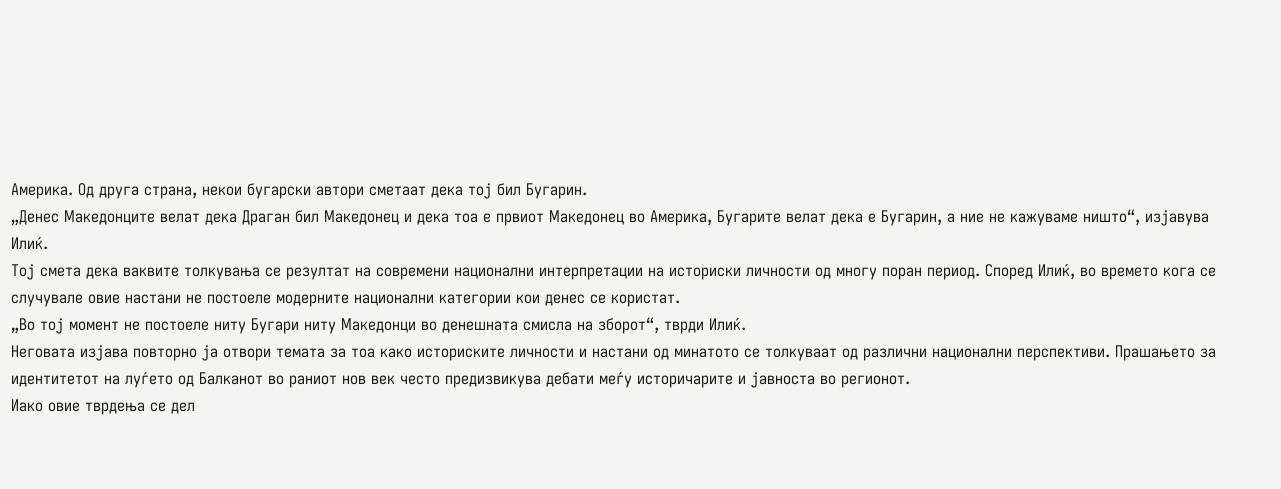Америка. Од друга страна, некои бугарски автори сметаат дека тој бил Бугарин.
„Денес Македонците велат дека Драган бил Македонец и дека тоа е првиот Македонец во Америка, Бугарите велат дека е Бугарин, а ние не кажуваме ништо“, изјавува Илиќ.
Тој смета дека ваквите толкувања се резултат на современи национални интерпретации на историски личности од многу поран период. Според Илиќ, во времето кога се случувале овие настани не постоеле модерните национални категории кои денес се користат.
„Во тој момент не постоеле ниту Бугари ниту Македонци во денешната смисла на зборот“, тврди Илиќ.
Неговата изјава повторно ја отвори темата за тоа како историските личности и настани од минатото се толкуваат од различни национални перспективи. Прашањето за идентитетот на луѓето од Балканот во раниот нов век често предизвикува дебати меѓу историчарите и јавноста во регионот.
Иако овие тврдења се дел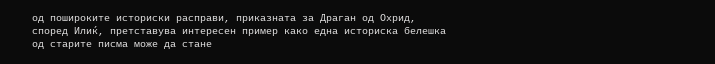од пошироките историски расправи, приказната за Драган од Охрид, според Илиќ, претставува интересен пример како една историска белешка од старите писма може да стане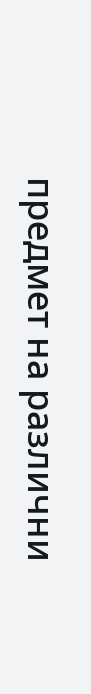предмет на различни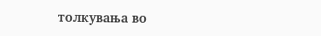толкувања во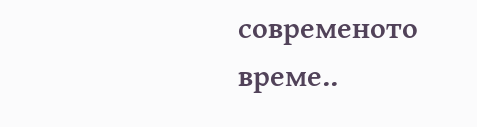современото време..